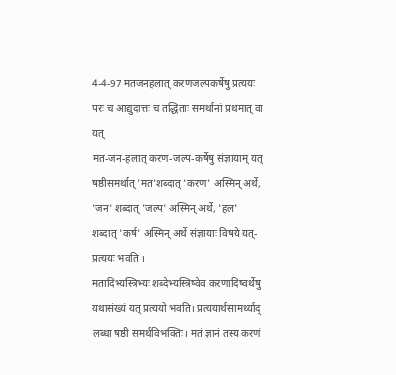4-4-97 मतजनहलात् करणजल्पकर्षेषु प्रत्ययः परः च आद्युदात्तः च तद्धिताः समर्थानां प्रथमात् वा यत्
मत-जन-हलात् करण-जल्प-कर्षेषु संज्ञायाम् यत्
षष्ठीसमर्थात् 'मत'शब्दात् 'करण' अस्मिन् अर्थे, 'जन' शब्दात् 'जल्प' अस्मिन् अर्थे, 'हल' शब्दात् 'कर्ष' अस्मिन् अर्थे संज्ञायाः विषये यत्-प्रत्ययः भवति ।
मतादिभ्यस्त्रिभ्यः शब्देभ्यस्त्रिष्वेव करणादिष्वर्थेषु यथासंख्यं यत् प्रत्ययो भवति। प्रत्ययार्थसामर्थ्याद् लब्धा षष्ठी समर्थविभक्तिः। मतं ज्ञानं तस्य करणं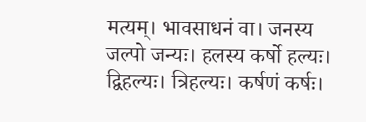मत्यम्। भावसाधनं वा। जनस्य जल्पो जन्यः। हलस्य कर्षो हल्यः। द्विहल्यः। त्रिहल्यः। कर्षणं कर्षः।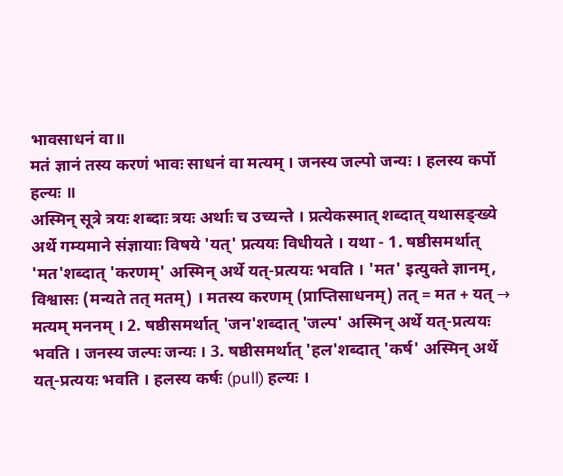भावसाधनं वा॥
मतं ज्ञानं तस्य करणं भावः साधनं वा मत्यम् । जनस्य जल्पो जन्यः । हलस्य कर्पो हल्यः ॥
अस्मिन् सूत्रे त्रयः शब्दाः त्रयः अर्थाः च उच्यन्ते । प्रत्येकस्मात् शब्दात् यथासङ्ख्ये अर्थे गम्यमाने संज्ञायाः विषये 'यत्' प्रत्ययः विधीयते । यथा - 1. षष्ठीसमर्थात् 'मत'शब्दात् 'करणम्' अस्मिन् अर्थे यत्-प्रत्ययः भवति । 'मत' इत्युक्ते ज्ञानम्, विश्वासः (मन्यते तत् मतम्) । मतस्य करणम् (प्राप्तिसाधनम्) तत् = मत + यत् → मत्यम् मननम् । 2. षष्ठीसमर्थात् 'जन'शब्दात् 'जल्प' अस्मिन् अर्थे यत्-प्रत्ययः भवति । जनस्य जल्पः जन्यः । 3. षष्ठीसमर्थात् 'हल'शब्दात् 'कर्ष' अस्मिन् अर्थे यत्-प्रत्ययः भवति । हलस्य कर्षः (pull) हल्यः ।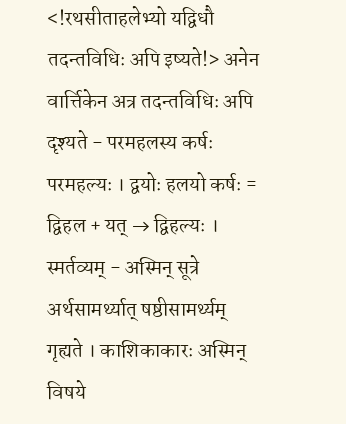<!रथसीताहलेभ्यो यद्विधौ तदन्तविधिः अपि इष्यते!> अनेन वार्त्तिकेन अत्र तदन्तविधिः अपि दृश्यते - परमहलस्य कर्षः परमहल्यः । द्वयोः हलयो कर्षः = द्विहल + यत् → द्विहल्यः । स्मर्तव्यम् - अस्मिन् सूत्रे अर्थसामर्थ्यात् षष्ठीसामर्थ्यम् गृह्यते । काशिकाकारः अस्मिन् विषये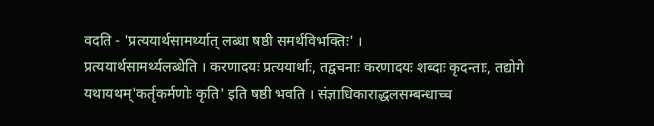वदति - 'प्रत्ययार्थसामर्थ्यात् लब्धा षष्ठी समर्थविभक्तिः' ।
प्रत्ययार्थसामर्थ्यलब्धेति । करणादयः प्रत्ययार्थाः, तद्वचनाः करणादयः शब्दाः कृदन्ताः, तद्योगे यथायथम्'कर्तृकर्मणोः कृति' इति षष्ठी भवति । संज्ञाधिकाराद्धलसम्बन्धाच्च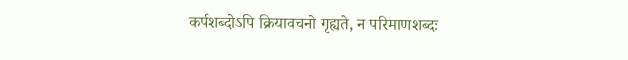कर्पशब्दोऽपि क्रियावचनो गृह्यते, न परिमाणशब्दः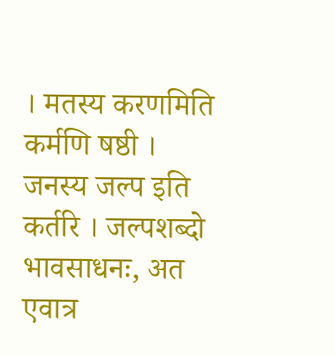। मतस्य करणमिति कर्मणि षष्ठी । जनस्य जल्प इति कर्तरि । जल्पशब्दो भावसाधनः, अत एवात्र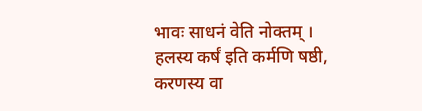भावः साधनं वेति नोक्तम् । हलस्य कर्षं इति कर्मणि षष्ठी, करणस्य वा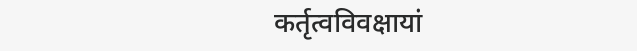कर्तृत्वविवक्षायां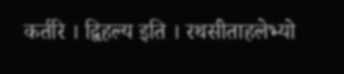कर्तरि । द्विहल्य इति । रथसीताहलेभ्यो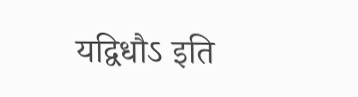यद्विधौऽ इति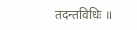तदन्तविधिः ॥